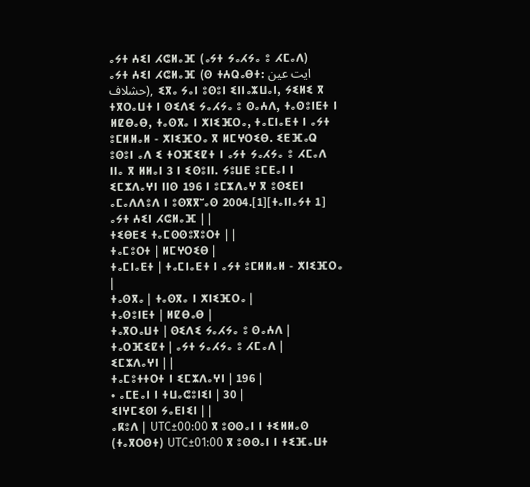ⴰⵢⵜ ⵄⵉⵏ ⵃⵛⵍⴰⴼ (ⴰⵢⵜ ⵢⴰⵃⵢⴰ ⵓ ⵃⵎⴰⴷ)
ⴰⵢⵜ ⵄⵉⵏ ⵃⵛⵍⴰⴼ (ⵙ ⵜⵄⵕⴰⴱⵜ: ايت عين حشلاف), ⵉⴳⴰ ⵢⴰⵏ ⵓⵙⵓⵏ ⵉⵏⵏⴰⵣⵡⴰⵏ, ⵢⵉⵍⵉ ⴳ ⵜⴳⵔⴰⵡⵜ ⵏ ⵙⵉⴷⵉ ⵢⴰⵃⵢⴰ ⵓ ⵙⴰⵄⴷ, ⵜⴰⵙⵓⵏⴹⵜ ⵏ ⵍⵇⴱⴰⴱ, ⵜⴰⵙⴳⴰ ⵏ ⵅⵏⵉⴼⵔⴰ, ⵜⴰⵎⵏⴰⴹⵜ ⵏ ⴰⵢⵜ ⵓⵎⵍⵍⴰⵍ - ⵅⵏⵉⴼⵔⴰ ⴳ ⵍⵎⵖⵔⵉⴱ. ⵉⴹⴼⴰⵕ ⵓⵙⵓⵏ ⴰⴷ ⵉ ⵜⵔⴼⵉⵇⵜ ⵏ ⴰⵢⵜ ⵢⴰⵃⵢⴰ ⵓ ⵃⵎⴰⴷ ⵏⵏⴰ ⴳ ⵍⵍⴰⵏ 3 ⵏ ⵉⵙⵓⵏⵏ. ⵢⵓⵡⴹ ⵓⵎⴹⴰⵏ ⵏ ⵉⵎⵣⴷⴰⵖⵏ ⵏⵏⵙ 196 ⵏ ⵓⵎⵣⴷⴰⵖ ⴳ ⵓⵙⵉⴹⵏ ⴰⵎⴰⴷⴷⵓⴷ ⵏ ⵓⵙⴳⴳⵯⴰⵙ 2004.[1][ⵜⴰⵏⵏⴰⵢⵜ 1]
ⴰⵢⵜ ⵄⵉⵏ ⵃⵛⵍⴰⴼ | |
ⵜⵉⴱⴹⵉ ⵜⴰⵎⵙⵙⵓⴳⵓⵔⵜ | |
ⵜⴰⵎⵓⵔⵜ | ⵍⵎⵖⵔⵉⴱ |
ⵜⴰⵎⵏⴰⴹⵜ | ⵜⴰⵎⵏⴰⴹⵜ ⵏ ⴰⵢⵜ ⵓⵎⵍⵍⴰⵍ - ⵅⵏⵉⴼⵔⴰ |
ⵜⴰⵙⴳⴰ | ⵜⴰⵙⴳⴰ ⵏ ⵅⵏⵉⴼⵔⴰ |
ⵜⴰⵙⵓⵏⴹⵜ | ⵍⵇⴱⴰⴱ |
ⵜⴰⴳⵔⴰⵡⵜ | ⵙⵉⴷⵉ ⵢⴰⵃⵢⴰ ⵓ ⵙⴰⵄⴷ |
ⵜⴰⵔⴼⵉⵇⵜ | ⴰⵢⵜ ⵢⴰⵃⵢⴰ ⵓ ⵃⵎⴰⴷ |
ⵉⵎⵣⴷⴰⵖⵏ | |
ⵜⴰⵎⵓⵜⵜⵔⵜ ⵏ ⵉⵎⵣⴷⴰⵖⵏ | 196 |
• ⴰⵎⴹⴰⵏ ⵏ ⵜⵡⴰⵛⵓⵏⵉⵏ | 30 |
ⵉⵏⵖⵎⵉⵙⵏ ⵢⴰⴹⵏⵉⵏ | |
ⴰⴽⵓⴷ | UTC±00:00 ⴳ ⵓⵙⵙⴰⵏ ⵏ ⵜⵉⵍⵍⴰⵙ (ⵜⴰⴳⵔⵙⵜ) UTC±01:00 ⴳ ⵓⵙⵙⴰⵏ ⵏ ⵜⵉⴼⴰⵡⵜ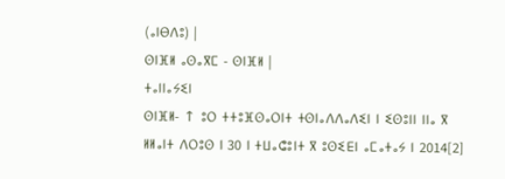(ⴰⵏⴱⴷⵓ) |
ⵙⵏⴼⵍ ⴰⵙⴰⴳⵎ - ⵙⵏⴼⵍ |
ⵜⴰⵏⵏⴰⵢⵉⵏ
ⵙⵏⴼⵍ- ↑ ⵓⵔ ⵜⵜⵓⴼⵙⴰⵔⵏⵜ ⵜⵙⵏⴰⴷⴷⴰⴷⵉⵏ ⵏ ⵉⵙⵓⵏⵏ ⵏⵏⴰ ⴳ ⵍⵍⴰⵏⵜ ⴷⵔⵓⵙ ⵏ 30 ⵏ ⵜⵡⴰⵛⵓⵏⵜ ⴳ ⵓⵙⵉⴹⵏ ⴰⵎⴰⵜⴰⵢ ⵏ 2014[2]